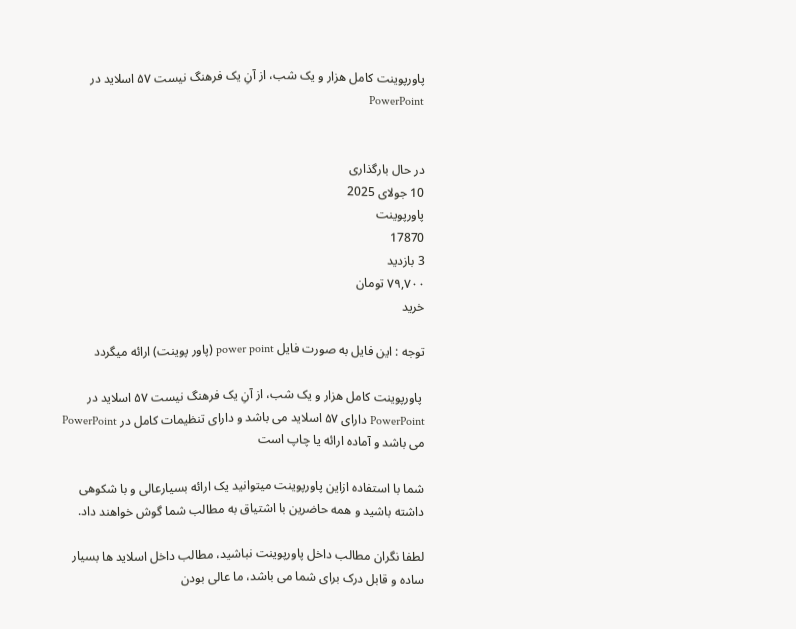پاورپوینت کامل ‌هزار و یک شب، از آنِ یک فرهنگ نیست ۵۷ اسلاید در PowerPoint


در حال بارگذاری
10 جولای 2025
پاورپوینت
17870
3 بازدید
۷۹,۷۰۰ تومان
خرید

توجه : این فایل به صورت فایل power point (پاور پوینت) ارائه میگردد

 پاورپوینت کامل ‌هزار و یک شب، از آنِ یک فرهنگ نیست ۵۷ اسلاید در PowerPoint دارای ۵۷ اسلاید می باشد و دارای تنظیمات کامل در PowerPoint می باشد و آماده ارائه یا چاپ است

شما با استفاده ازاین پاورپوینت میتوانید یک ارائه بسیارعالی و با شکوهی داشته باشید و همه حاضرین با اشتیاق به مطالب شما گوش خواهند داد.

لطفا نگران مطالب داخل پاورپوینت نباشید، مطالب داخل اسلاید ها بسیار ساده و قابل درک برای شما می باشد، ما عالی بودن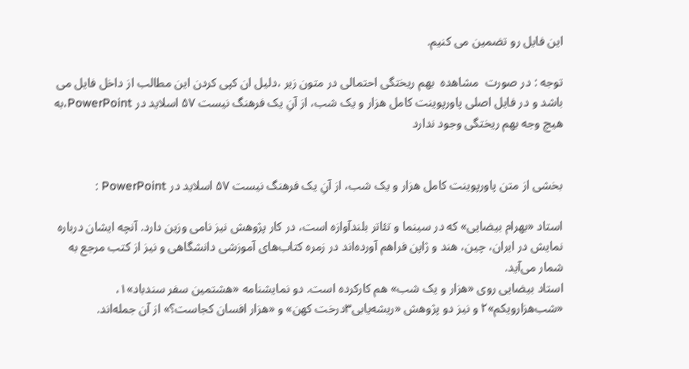این فایل رو تضمین می کنیم.

توجه : در صورت  مشاهده  بهم ریختگی احتمالی در متون زیر ،دلیل ان کپی کردن این مطالب از داخل فایل می باشد و در فایل اصلی پاورپوینت کامل ‌هزار و یک شب، از آنِ یک فرهنگ نیست ۵۷ اسلاید در PowerPoint،به هیچ وجه بهم ریختگی وجود ندارد


بخشی از متن پاورپوینت کامل ‌هزار و یک شب، از آنِ یک فرهنگ نیست ۵۷ اسلاید در PowerPoint :

استاد «بهرام بیضایی» که در سینما و تئاتر بلندآوازه است، در کار پژوهش نیز نامی وزین دارد. آنچه ایشان درباره نمایش در ایران، چین، هند و ژاپن فراهم آورده‌اند در زمره‌ کتاب‌های آموزشی دانشگاهی و نیز از کتب مرجع به شمار می‌آید.
استاد بیضایی روی «هزار و یک شب» هم کارکرده است. دو نمایشنامه‌ «هشتمین سفر سندباد»۱، «شب‌هزارویکم»۲ و نیز دو پژوهش «ریشه‌یابی۳درخت کهن» و «هزار افسان کجاست؟» از آن جمله‌اند.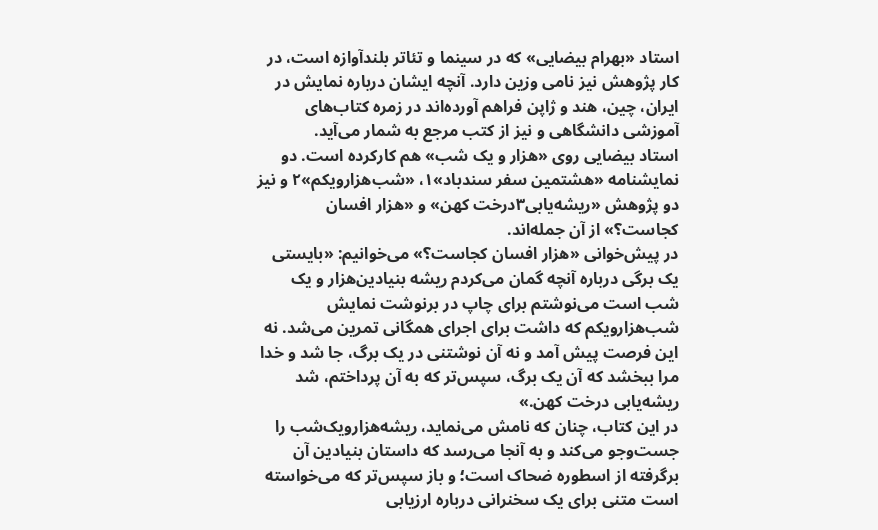استاد «بهرام بیضایی» که در سینما و تئاتر بلندآوازه است، در کار پژوهش نیز نامی وزین دارد. آنچه ایشان درباره نمایش در ایران، چین، هند و ژاپن فراهم آورده‌اند در زمره‌ کتاب‌های آموزشی دانشگاهی و نیز از کتب مرجع به شمار می‌آید.
استاد بیضایی روی «هزار و یک شب» هم کارکرده است. دو نمایشنامه‌ «هشتمین سفر سندباد»۱، «شب‌هزارویکم»۲ و نیز دو پژوهش «ریشه‌یابی۳درخت کهن» و «هزار افسان کجاست؟» از آن جمله‌اند.
در پیش‌خوانی «هزار افسان کجاست؟» می‌خوانیم: «بایستی یک برگی درباره آنچه گمان می‌کردم ریشه بنیادین‌هزار و یک شب است می‌نوشتم برای چاپ در برنوشت نمایش شب‌هزارویکم که داشت برای اجرای همگانی تمرین می‌شد. نه این فرصت پیش آمد و نه آن نوشتنی در یک برگ، جا شد و خدا مرا ببخشد که آن یک برگ، سپس‌تر که به آن پرداختم، شد ریشه‌یابی درخت کهن.»
در این کتاب، چنان که نامش می‌نماید، ریشه‌‌هزارو‌یک‌شب را جست‌وجو می‌کند و به آنجا می‌رسد که داستان بنیادین آن برگرفته از اسطوره‌ ضحاک است؛ و باز سپس‌تر که می‌خواسته است متنی برای یک سخنرانی درباره ارزیابی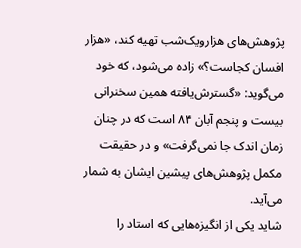پژوهش‌های ‌هزارویک‌شب تهیه کند، «هزار افسان کجاست؟» زاده می‌شود، که خود می‌گوید: «گسترش‌یافته همین سخنرانی بیست و پنجم آبان‌ ۸۴ است که در چنان زمان اندک جا نمی‌گرفت» و در حقیقت مکمل پژوهش‌های پیشین ایشان به شمار می‌آید.
شاید یکی از انگیزه‌هایی که استاد را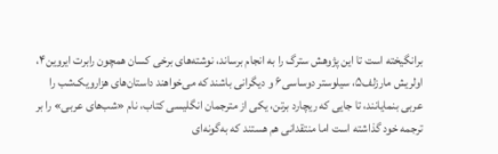برانگیخته است تا این پژوهش سترگ را به انجام برساند، نوشته‌های برخی کسان همچون رابرت ایروین۴، اولریش مارزلف۵، سیلوستر دوساسی۶ و دیگرانی باشند که می‌خواهند داستان‌های‌ هزارویک‌شب را عربی بنمایانند، تا جایی که ریچارد برتن، یکی از مترجمان انگلیسی کتاب، نام «شب‌های عربی» را بر ترجمه خود گذاشته است اما منتقدانی هم هستند که به‌گونه‌ای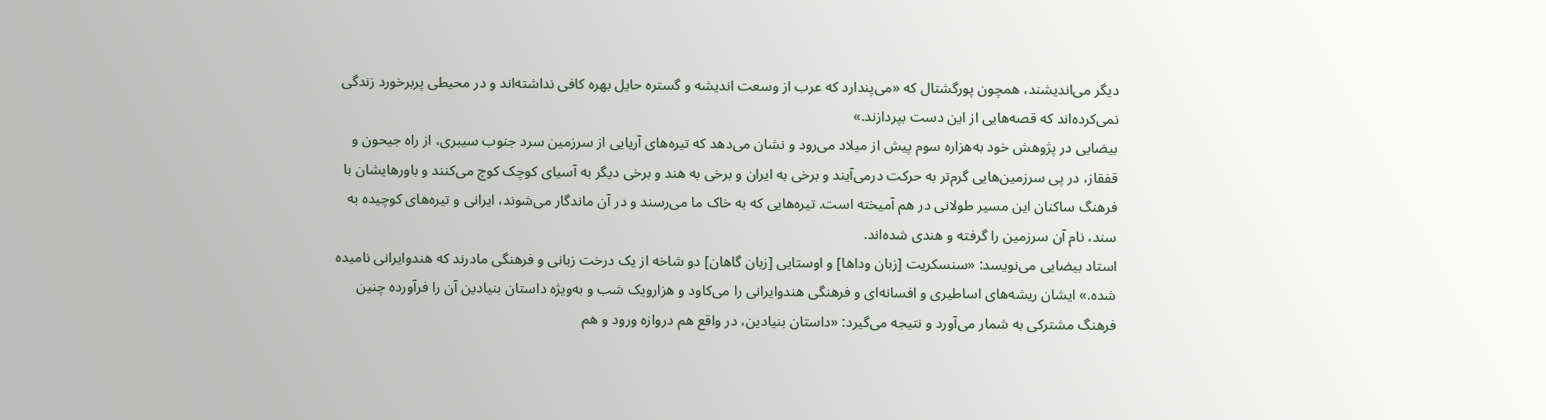دیگر می‌اندیشند، همچون پورگشتال که «می‌پندارد که عرب از وسعت اندیشه و گستره حایل بهره کافی نداشته‌اند و در محیطی پربرخورد زندگی نمی‌کرده‌اند که قصه‌هایی از این دست بپردازند.»
بیضایی در پژوهش خود به‌هزاره سوم پیش از میلاد می‌رود و نشان می‌دهد که تیره‌های آریایی از سرزمین سرد جنوب سیبری، از راه جیحون و قفقاز، در پی سرزمین‌هایی گرم‌تر به حرکت درمی‌آیند و برخی به ایران و برخی به هند و برخی دیگر به آسیای کوچک کوچ می‌کنند و باورهایشان با فرهنگ ساکنان این مسیر طولانی در هم آمیخته است. تیره‌هایی که به خاک ما می‌رسند و در آن ماندگار می‌شوند، ایرانی و تیره‌های کوچیده به سند، نام آن سرزمین را گرفته و هندی شده‌اند.
استاد بیضایی می‌نویسد: «سنسکریت [زبان وداها] و اوستایی [زبان گاهان] دو شاخه از یک درخت زبانی و فرهنگی مادرند که هندوایرانی نامیده شده.» ایشان ریشه‌های اساطیری و افسانه‌ای و فرهنگی هندوایرانی را می‌کاود و‌ هزارویک شب و به‌ویژه داستان بنیادین آن را فرآورده چنین فرهنگ مشترکی به شمار می‌آورد و نتیجه می‌گیرد: «داستان بنیادین، در واقع هم دروازه ورود و هم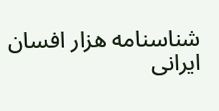شناسنامه ‌هزار افسان ایرانی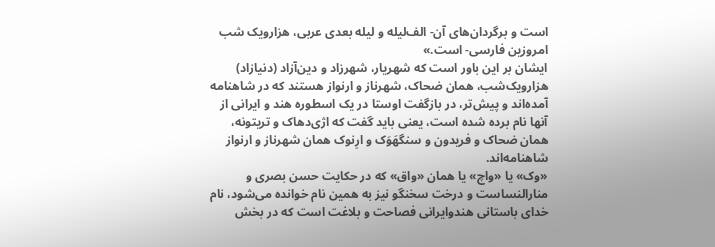است و برگردان‌های آن- الف‌لیله و لیله بعدی عربی، ‌هزارویک شب امروزین فارسی- است.»
ایشان بر این باور است که شهریار، شهرزاد و دین‌‌آزاد (دنیازاد) هزارویک‌شب، همان ضحاک، شهرناز و ارنواز هستند که در شاهنامه آمده‌اند و پیش‌تر، در بازگفت اوستا در یک اسطوره هند و ایرانی از آنها نام برده شده است، یعنی باید گفت که اژی‌دهاک و تریتونه، همان ضحاک و فریدون و سنگهَوَک و ارِنوک همان شهرناز و ارنواز شاهنامه‌اند.
«وک» یا «واچ» یا همان «واق» که در حکایت حسن بصری و منارالنسا‌ست و درخت سخنگو نیز به همین نام خوانده می‌شود، نام خدای باستانی هندوایرانی فصاحت و بلاغت است که در بخش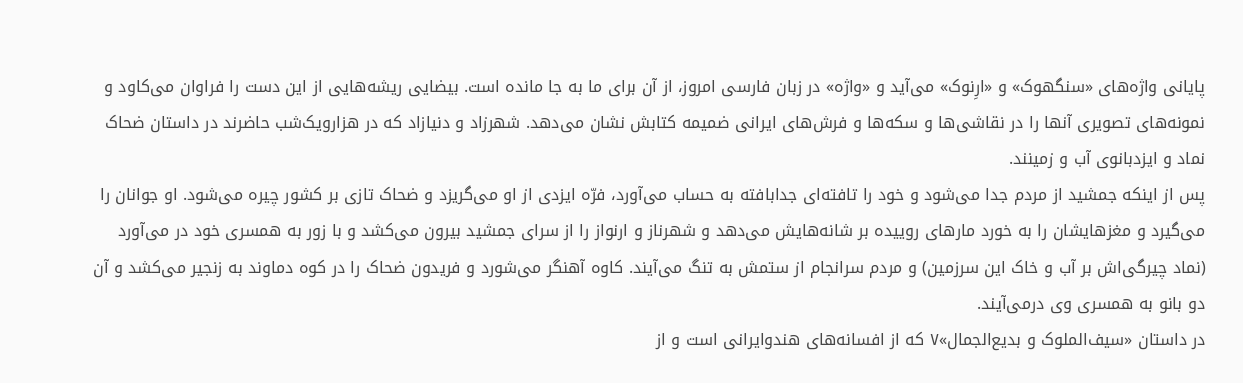پایانی واژه‌های «سنگهوک» و «ارِنوک» می‌آید و «واژه» در زبان فارسی امروز، از آن برای ما به جا مانده است. بیضایی ریشه‌هایی از این دست را فراوان می‌کاود و نمونه‌های تصویری آنها را در نقاشی‌ها و سکه‌ها و فرش‌های ایرانی ضمیمه کتابش نشان می‌دهد. شهرزاد و دنیازاد که در ‌هزار‌و‌یک‌شب حاضرند در داستان ضحاک نماد و ایزدبانوی آب و زمینند.
پس از اینکه جمشید از مردم جدا می‌شود و خود را تافته‌ای جدابافته به حساب می‌آورد، فرّه ایزدی از او می‌گریزد و ضحاک تازی بر کشور چیره‌ می‌شود. او جوانان را می‌گیرد و مغزهایشان را به خورد مارهای روییده بر شانه‌هایش می‌دهد و شهرناز و ارنواز را از سرای جمشید بیرون می‌کشد و با زور به همسری خود در می‌آورد (نماد چیرگی‌اش بر آب و خاک این سرزمین) و مردم سرانجام از ستمش به تنگ می‌آیند. کاوه‌ آهنگر می‌شورد و فریدون ضحاک را در کوه دماوند به زنجیر می‌کشد و آن دو بانو به همسری وی درمی‌آیند.
در داستان «سیف‌الملوک و بدیع‌الجمال»۷ که از افسانه‌های هندوایرانی است و از‌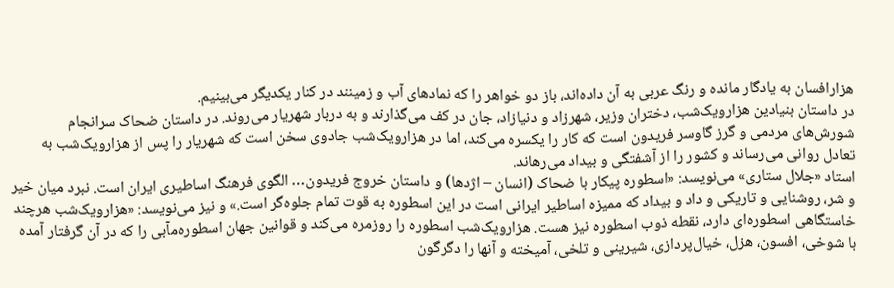هزار‌افسان به یادگار مانده و رنگ عربی به آن داده‌اند، باز دو خواهر را که نمادهای آب و زمینند در کنار یکدیگر می‌بینیم.
در داستان بنیادین ‌هزارویک‌شب، دختران وزیر، شهرزاد و دنیازاد، جان در کف می‌گذارند و به دربار شهریار می‌روند. در داستان ضحاک سرانجام شورش‌های مردمی و گرز گاوسر فریدون است که کار را یکسره می‌کند، اما در ‌هزارویک‌شب جادوی سخن است که شهریار را پس از ‌هزار‌و‌یک‌شب به تعادل روانی می‌رساند و کشور را از آشفتگی و بیداد می‌رهاند.
استاد «جلال ستاری» می‌نویسد: «اسطوره پیکار با ضحاک (انسان – اژدها) و داستان خروج فریدون… الگوی فرهنگ اساطیری ایران است. نبرد میان خیر و شر، روشنایی و تاریکی و داد و بیداد که ممیزه اساطیر ایرانی است در این اسطوره به قوت تمام جلوه‌گر است.» و نیز می‌نویسد: «هزارو‌یک‌شب هرچند خاستگاهی اسطوره‌ای دارد، نقطه ذوب اسطوره نیز هست. هزار‌و‌یک‌شب اسطوره را روزمره می‌کند و قوانین جهان اسطوره‌مآبی را که در آن گرفتار آمده با شوخی، افسون، هزل، خیال‌پردازی، شیرینی و تلخی، آمیخته و آنها را دگرگون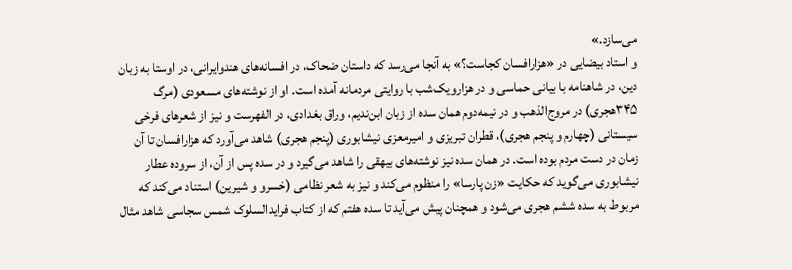می‌سازد.»
و استاد بیضایی در «هزارافسان کجاست؟» به آنجا می‌رسد که داستان ضحاک، در افسانه‌های هندوایرانی، در اوستا به زبان دین، در شاهنامه با بیانی حماسی و در ‌هزار‌و‌یک‌شب با روایتی مردمانه آمده است. او از نوشته‌های مسعودی (مرگ ۳۴۵‌هجری) در مروج‌الذهب و در نیمه‌دوم همان سده از زبان ابن‌ندیم، وراق بغدادی، در الفهرست و نیز از شعرهای فرخی سیستانی (چهارم و پنجم هجری)، قطران تبریزی و امیرمعزی نیشابوری (پنجم هجری) شاهد می‌آورد که ‌هزار‌افسان تا آن زمان در دست مردم بوده است. در همان سده نیز نوشته‌های بیهقی را شاهد می‌گیرد و در سده پس از آن، از سروده عطار نیشابوری می‌گوید که حکایت «زن پارسا» را منظوم می‌کند و نیز به شعر نظامی (خسرو و شیرین) استناد می‌کند که مربوط به سده ششم هجری می‌شود و همچنان پیش می‌آید تا سده هفتم که از کتاب فرایدالسلوک شمس سجاسی شاهد مثال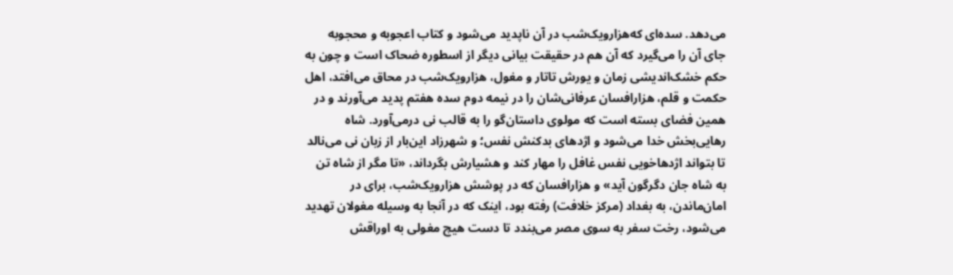می‌دهد. سده‌ای که‌هزار‌و‌یک‌شب در آن ناپدید می‌شود و کتاب اعجوبه و محجوبه جای آن را می‌گیرد که آن هم در حقیقت بیانی دیگر از اسطوره ضحاک است و چون به حکم خشک‌اندیشی زمان و یورش تاتار و مغول، هزار‌و‌یک‌شب در محاق می‌افتد، اهل حکمت و قلم، هزارافسان عرفانی‌شان را در نیمه دوم سده هفتم پدید می‌آورند و در همین فضای بسته است که مولوی داستان‌گو را به قالب نی درمی‌آورد. شاه رهایی‌بخش خدا می‌شود و اژدهای بدکنش نفس؛ و شهرزاد این‌بار از زبان نی می‌نالد تا بتواند اژدهاخویی نفس غافل را مهار کند و هشیارش بگرداند، «تا مگر از شاه تن به شاه جان دگرگون‌ آید» و ‌هزارافسان که در پوشش‌ هزار‌و‌یک‌شب، برای در امان‌ماندن، به بغداد (مرکز خلافت) رفته بود، اینک که در آنجا به وسیله مغولان تهدید می‌شود، رخت سفر به سوی مصر می‌بندد تا دست هیچ مغولی به اوراقش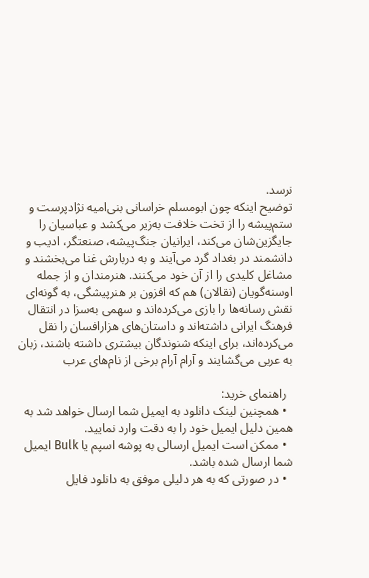نرسد.
توضیح اینکه چون ابومسلم خراسانی بنی‌امیه ‌نژادپرست و ستم‌پیشه را از تخت خلافت به‌زیر می‌کشد و عباسیان را جایگزین‌شان می‌کند، ایرانیان جنگ‌پیشه، صنعتگر، ادیب و دانشمند در بغداد گرد می‌آیند و به دربارش غنا می‌بخشند و مشاغل کلیدی را از آن خود می‌کنند. هنرمندان و از جمله اوسنه‌گویان (نقالان) هم که افزون بر هنرپیشگی، به گونه‌ای نقش رسانه‌ها را بازی می‌کرده‌اند و سهمی به‌سزا در انتقال فرهنگ ایرانی داشته‌اند و داستان‌های ‌هزار‌افسان را نقل می‌کرده‌اند، برای اینکه شنوندگان بیشتری داشته باشند، زبان به عربی می‌گشایند و آرام آرام برخی از نام‌های عرب

  راهنمای خرید:
  • همچنین لینک دانلود به ایمیل شما ارسال خواهد شد به همین دلیل ایمیل خود را به دقت وارد نمایید.
  • ممکن است ایمیل ارسالی به پوشه اسپم یا Bulk ایمیل شما ارسال شده باشد.
  • در صورتی که به هر دلیلی موفق به دانلود فایل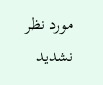مورد نظر نشدید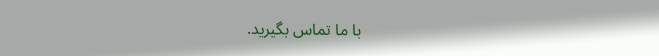با ما تماس بگیرید.